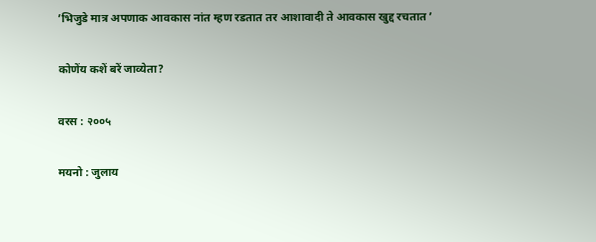’भिजुडे मात्र अपणाक आवकास नांत म्हण रडतात तर आशावादी ते आवकास खुद्द रचतात ’

कोणेंय कशें बरें जाव्येता?

वरस : २००५

मयनो : जुलाय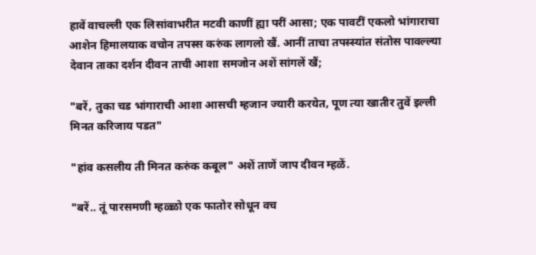हावें वाच‌ल्ली एक लिसांवाभरीत मटवी काणीं ह्या परीं आसा; एक पावटीं एकलो भांगाराचा आशेन हिमालयाक वचोन तपस्स करुंक लागलो खैं. आनीं ताचा तपस्स्यांत संतोस पाव‌ल्ल्या देवान ताका दर्शन दीवन ताची आशा समजोन अशें सांगलें खैं;

"बरें, तुका चड भांगाराची आशा आसची म्हजान ज्यारी कर‍येत, पूण त्या खातीर तुवें इल्ली मिनत करिजाय पडत"

"हांव कसलीय ती मिनत करुंक कबूल" अशें ताणें जाप दीवन म्हळें.

"बरें.. तूं पारस‌मणी म्हळ्ळो एक फातोर सोधून वच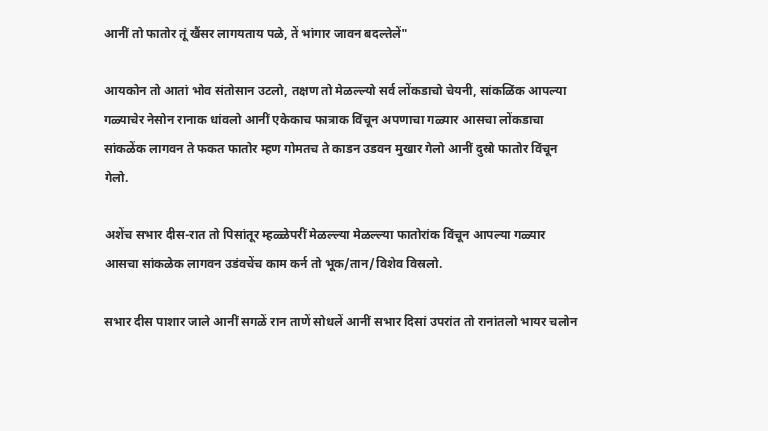आनीं तो फातोर तूं खैंसर लागयताय पळे, तें भांगार जावन बदल्तेलें"

आयकोन तो आतां भोव संतोसान उटलो, तक्षण तो मेळ‌ल्ल्यो सर्व लोंकडाचो चेयनी, सांकळिंक आपल्या गळ्याचेर नेसोन रानाक धांवलो आनीं एकेकाच फात्राक विंचून अपणाचा गळ्यार आसचा लोंकडाचा सांकळेंक लागवन ते फकत फातोर म्हण गोमतच ते काडन उडवन मुखार गेलो आनीं दुस्रो फातोर विंचून गेलो.

अशेंच सभार दीस-रात तो पिसांतूर म्हळ्ळेपरीं मेळ‌ल्ल्या मेळ‌ल्ल्या फातोरांक विंचून आपल्या गळ्यार आसचा सांकळेक लागवन उडंवचेंच काम कर्न तो भूक/तान/विशेव विस्रलो.

सभार दीस पाशार जाले आनीं सगळें रान ताणें सोधलें आनीं सभार दिसां उपरांत तो रानांतलो भायर चलोन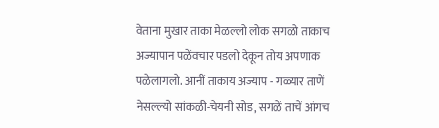वेताना मुखार ताका मेळ‌ल्लो लोक सगळो ताकाच अज्यापान पळेंवचार पडलो देकून तोय अपणाक पळेलागलो. आनीं ताकाय अज्याप - गळ्यार ताणें नेस‌ल्ल्यो सांकळी-चेयनी सोड, सगळें ताचें आंग‌च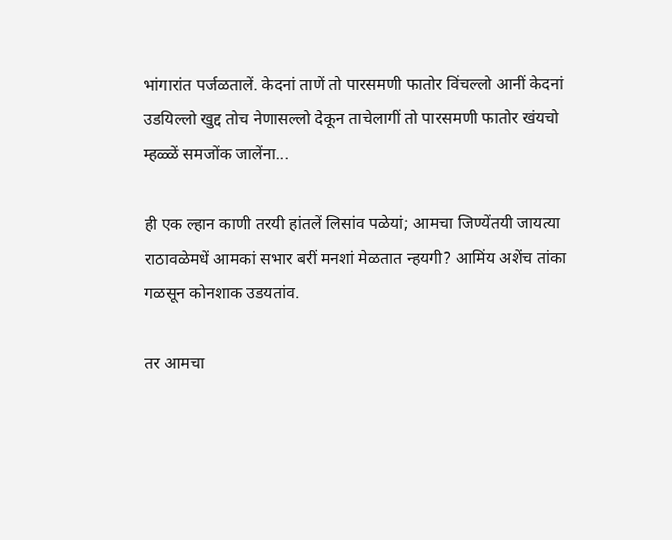भांगारांत पर्जळतालें. केदनां ताणें तो पारस‌मणी फातोर विंच‌ल्लो आनीं केदनां उडयिल्लो खुद्द तोच नेणास‌ल्लो देकून ताचेलागीं तो पारस‌मणी फातोर खंयचो म्हळ्ळें समजोंक जालेंना...

ही एक ल्हान काणी तर‌यी हांतलें लिसांव पळेयां; आमचा जिण्येंत‌यी जायत्या राठावळेमधें आमकां सभार बरीं मनशां मेळतात न्हय‌गी? आमिंय अशेंच तांका गळसून कोनशाक उडयतांव.

तर आमचा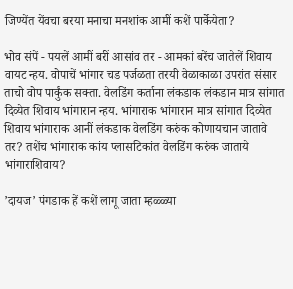जिण्येंत येंवचा बर‍या मनाचा मनशांक आमीं कशें पार्केयेता?

भोव संपें - पयलें आमीं बरीं आसांव तर - आमकां बरेंच जातेलें शिवाय वायट न्हय. वोपाचें भांगार चड पर्जळता तर‌यी वेळाकाळा उपरांत संसार ताचो वोप पार्कुंक सक्ता. वेलडिंग कर्ताना लंकडाक लंकडान मात्र सांगात दिव्येत शिवाय भांगारान न्हय. भांगाराक भांगारान मात्र सांगात दिव्येत शिवाय भांगाराक आनीं लंकडाक वेलडिंग करुंक कोणायचान जातावे तर? तशेंच भांगाराक कांय प्लासटिकांत वेलडिंग करुंक जाताये भांगाराशिवाय?

’दायज’ पंगडाक हें कशें लागू जाता म्हळ्ळ्या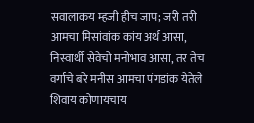सवालाक‌य म्हजी हीच जाप; जरी तरी आमचा मिसांवांक कांय अर्थ आसा, निस्वार्थी सेवेचो मनोभाव आसा, तर तेच वर्गाचे बरे मनीस आमचा पंगडांक येतेले शिवाय कोणायचाय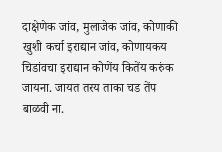दाक्षेणेक जांव, मुलाजेक जांव, कोणाकी खुशी कर्चा इराद्यान जांव, कोणायक‌य चिडांवचा इराद्यान कोणेंय कितेंय करुंक जायना. जायत तर‌य ताका चड तेंप बाळवी ना.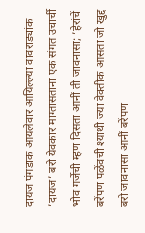दायज पंगडाक आयलेवार आयिल्ल्या वावराड्यांक ’दायज’ बरो येवकार माग्तासताना एक संगत उचार्ची भोव गर्जेची म्हण दिसता आनीं ती जावनासा; ’हेरांचें बरेंपण पळेंवची श्याथी ज्या वेक्तीक आसता जो खुद्द बरो जावनासा आनीं बरेंपण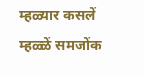म्हळ्यार कसलें म्हळ्ळें समजोंक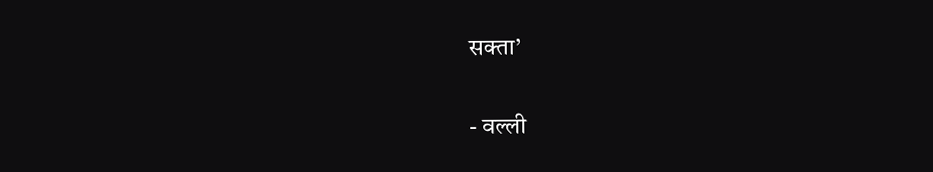सक्ता’

- वल्ली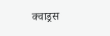क्वाड्रस